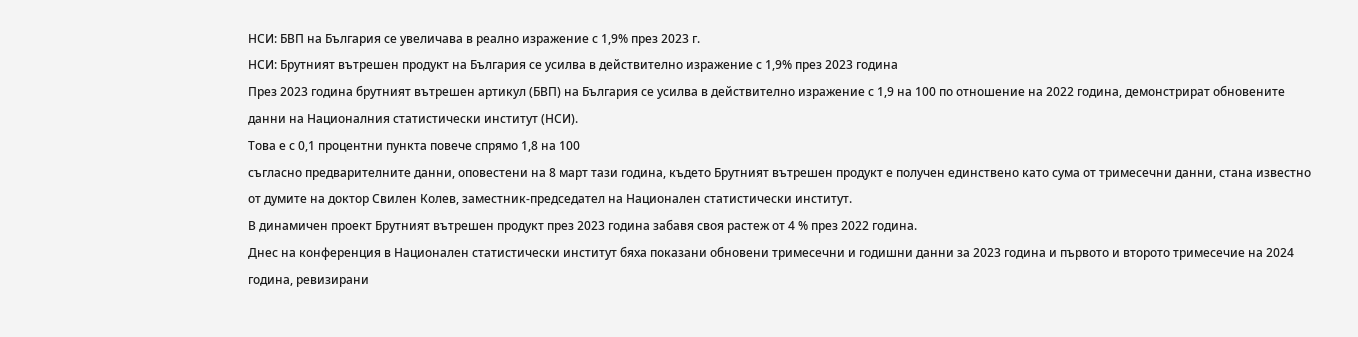НСИ: БВП на България се увеличава в реално изражение с 1,9% през 2023 г.
НСИ: Брутният вътрешен продукт на България се усилва в действително изражение с 1,9% през 2023 година
През 2023 година брутният вътрешен артикул (БВП) на България се усилва в действително изражение с 1,9 на 100 по отношение на 2022 година, демонстрират обновените данни на Националния статистически институт (НСИ).
Това е с 0,1 процентни пункта повече спрямо 1,8 на 100
съгласно предварителните данни, оповестени на 8 март тази година, където Брутният вътрешен продукт е получен единствено като сума от тримесечни данни, стана известно от думите на доктор Свилен Колев, заместник-председател на Национален статистически институт.
В динамичен проект Брутният вътрешен продукт през 2023 година забавя своя растеж от 4 % през 2022 година.
Днес на конференция в Национален статистически институт бяха показани обновени тримесечни и годишни данни за 2023 година и първото и второто тримесечие на 2024 година, ревизирани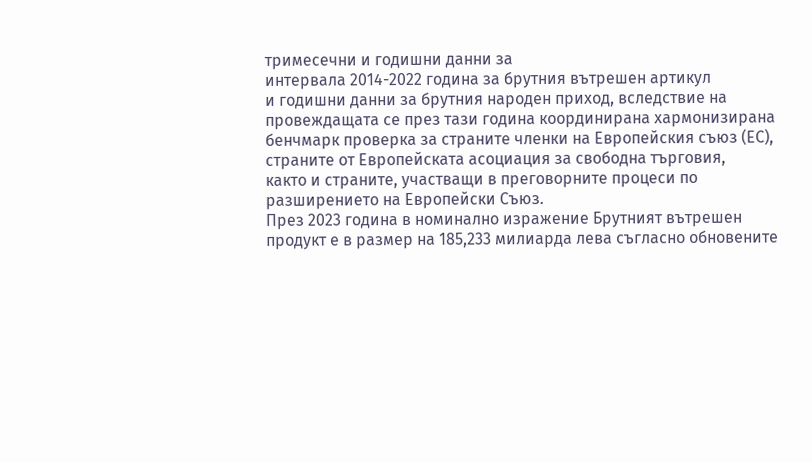тримесечни и годишни данни за
интервала 2014-2022 година за брутния вътрешен артикул
и годишни данни за брутния народен приход, вследствие на провеждащата се през тази година координирана хармонизирана бенчмарк проверка за страните членки на Европейския съюз (ЕС), страните от Европейската асоциация за свободна търговия,
както и страните, участващи в преговорните процеси по разширението на Европейски Съюз.
През 2023 година в номинално изражение Брутният вътрешен продукт е в размер на 185,233 милиарда лева съгласно обновените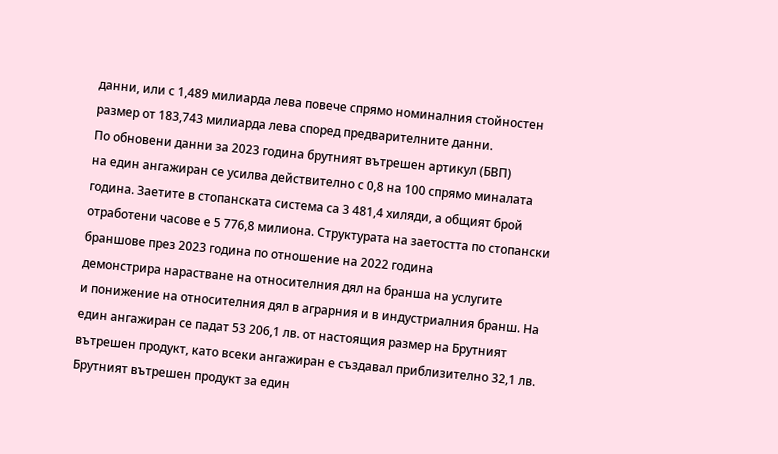данни, или с 1,489 милиарда лева повече спрямо номиналния стойностен размер от 183,743 милиарда лева според предварителните данни.
По обновени данни за 2023 година брутният вътрешен артикул (БВП)
на един ангажиран се усилва действително с 0,8 на 100 спрямо миналата година. Заетите в стопанската система са 3 481,4 хиляди, а общият брой отработени часове е 5 776,8 милиона. Структурата на заетостта по стопански браншове през 2023 година по отношение на 2022 година
демонстрира нарастване на относителния дял на бранша на услугите
и понижение на относителния дял в аграрния и в индустриалния бранш. На един ангажиран се падат 53 206,1 лв. от настоящия размер на Брутният вътрешен продукт, като всеки ангажиран е създавал приблизително 32,1 лв. Брутният вътрешен продукт за един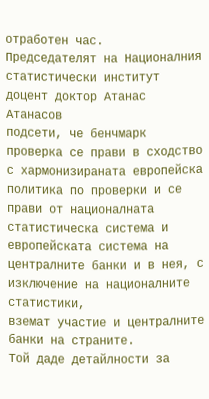отработен час.
Председателят на Националния статистически институт доцент доктор Атанас Атанасов
подсети, че бенчмарк проверка се прави в сходство с хармонизираната европейска политика по проверки и се прави от националната статистическа система и европейската система на централните банки и в нея, с изключение на националните статистики,
вземат участие и централните банки на страните.
Той даде детайлности за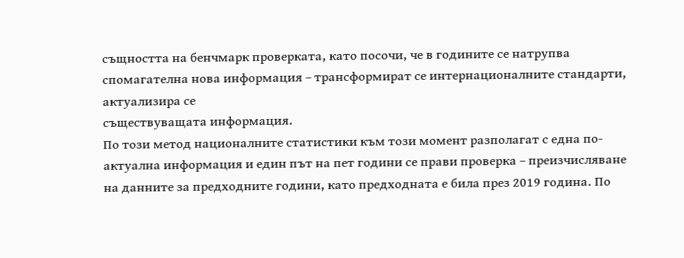същността на бенчмарк проверката, като посочи, че в годините се натрупва спомагателна нова информация – трансформират се интернационалните стандарти, актуализира се
съществуващата информация.
По този метод националните статистики към този момент разполагат с една по-актуална информация и един път на пет години се прави проверка – преизчисляване на данните за предходните години, като предходната е била през 2019 година. По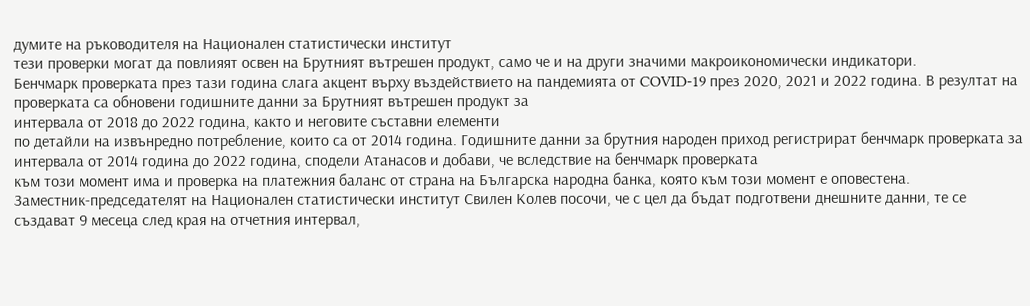думите на ръководителя на Национален статистически институт
тези проверки могат да повлияят освен на Брутният вътрешен продукт, само че и на други значими макроикономически индикатори.
Бенчмарк проверката през тази година слага акцент върху въздействието на пандемията от COVID-19 през 2020, 2021 и 2022 година. В резултат на проверката са обновени годишните данни за Брутният вътрешен продукт за
интервала от 2018 до 2022 година, както и неговите съставни елементи
по детайли на извънредно потребление, които са от 2014 година. Годишните данни за брутния народен приход регистрират бенчмарк проверката за интервала от 2014 година до 2022 година, сподели Атанасов и добави, че вследствие на бенчмарк проверката
към този момент има и проверка на платежния баланс от страна на Българска народна банка, която към този момент е оповестена.
Заместник-председателят на Национален статистически институт Свилен Колев посочи, че с цел да бъдат подготвени днешните данни, те се
създават 9 месеца след края на отчетния интервал,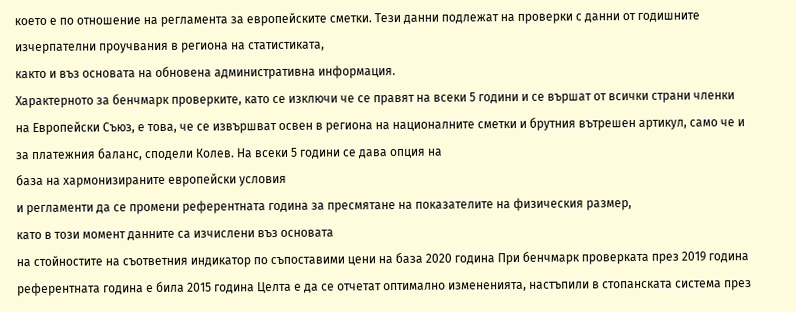което е по отношение на регламента за европейските сметки. Тези данни подлежат на проверки с данни от годишните изчерпателни проучвания в региона на статистиката,
както и въз основата на обновена административна информация.
Характерното за бенчмарк проверките, като се изключи че се правят на всеки 5 години и се вършат от всички страни членки на Европейски Съюз, е това, че се извършват освен в региона на националните сметки и брутния вътрешен артикул, само че и за платежния баланс, сподели Колев. На всеки 5 години се дава опция на
база на хармонизираните европейски условия
и регламенти да се промени референтната година за пресмятане на показателите на физическия размер,
като в този момент данните са изчислени въз основата
на стойностите на съответния индикатор по съпоставими цени на база 2020 година При бенчмарк проверката през 2019 година референтната година е била 2015 година Целта е да се отчетат оптимално измененията, настъпили в стопанската система през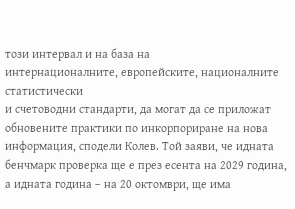този интервал и на база на
интернационалните, европейските, националните статистически
и счетоводни стандарти, да могат да се приложат обновените практики по инкорпориране на нова информация, сподели Колев. Той заяви, че идната бенчмарк проверка ще е през есента на 2029 година, а идната година – на 20 октомври, ще има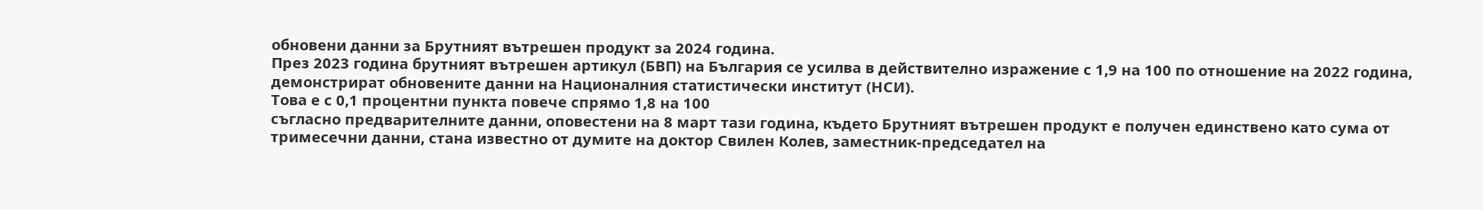обновени данни за Брутният вътрешен продукт за 2024 година.
През 2023 година брутният вътрешен артикул (БВП) на България се усилва в действително изражение с 1,9 на 100 по отношение на 2022 година, демонстрират обновените данни на Националния статистически институт (НСИ).
Това е с 0,1 процентни пункта повече спрямо 1,8 на 100
съгласно предварителните данни, оповестени на 8 март тази година, където Брутният вътрешен продукт е получен единствено като сума от тримесечни данни, стана известно от думите на доктор Свилен Колев, заместник-председател на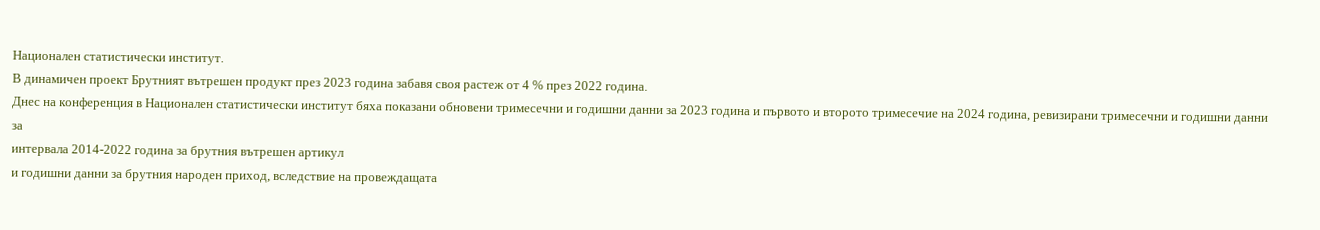Национален статистически институт.
В динамичен проект Брутният вътрешен продукт през 2023 година забавя своя растеж от 4 % през 2022 година.
Днес на конференция в Национален статистически институт бяха показани обновени тримесечни и годишни данни за 2023 година и първото и второто тримесечие на 2024 година, ревизирани тримесечни и годишни данни за
интервала 2014-2022 година за брутния вътрешен артикул
и годишни данни за брутния народен приход, вследствие на провеждащата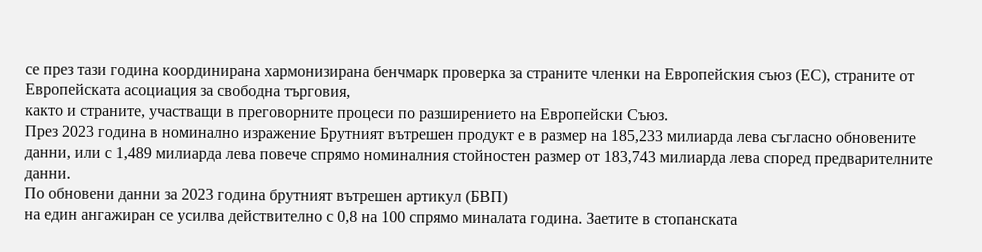се през тази година координирана хармонизирана бенчмарк проверка за страните членки на Европейския съюз (ЕС), страните от Европейската асоциация за свободна търговия,
както и страните, участващи в преговорните процеси по разширението на Европейски Съюз.
През 2023 година в номинално изражение Брутният вътрешен продукт е в размер на 185,233 милиарда лева съгласно обновените данни, или с 1,489 милиарда лева повече спрямо номиналния стойностен размер от 183,743 милиарда лева според предварителните данни.
По обновени данни за 2023 година брутният вътрешен артикул (БВП)
на един ангажиран се усилва действително с 0,8 на 100 спрямо миналата година. Заетите в стопанската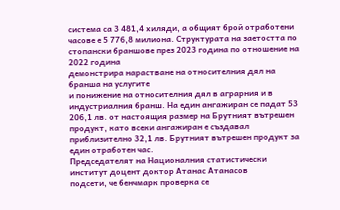система са 3 481,4 хиляди, а общият брой отработени часове е 5 776,8 милиона. Структурата на заетостта по стопански браншове през 2023 година по отношение на 2022 година
демонстрира нарастване на относителния дял на бранша на услугите
и понижение на относителния дял в аграрния и в индустриалния бранш. На един ангажиран се падат 53 206,1 лв. от настоящия размер на Брутният вътрешен продукт, като всеки ангажиран е създавал приблизително 32,1 лв. Брутният вътрешен продукт за един отработен час.
Председателят на Националния статистически институт доцент доктор Атанас Атанасов
подсети, че бенчмарк проверка се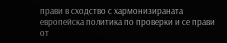прави в сходство с хармонизираната европейска политика по проверки и се прави от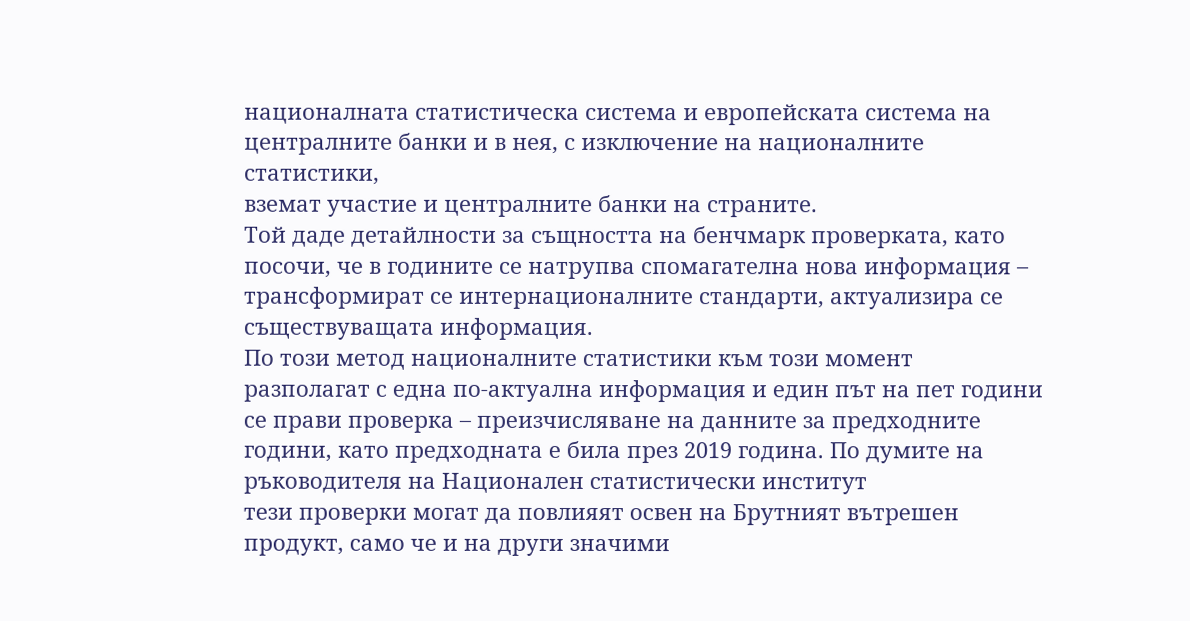националната статистическа система и европейската система на централните банки и в нея, с изключение на националните статистики,
вземат участие и централните банки на страните.
Той даде детайлности за същността на бенчмарк проверката, като посочи, че в годините се натрупва спомагателна нова информация – трансформират се интернационалните стандарти, актуализира се
съществуващата информация.
По този метод националните статистики към този момент разполагат с една по-актуална информация и един път на пет години се прави проверка – преизчисляване на данните за предходните години, като предходната е била през 2019 година. По думите на ръководителя на Национален статистически институт
тези проверки могат да повлияят освен на Брутният вътрешен продукт, само че и на други значими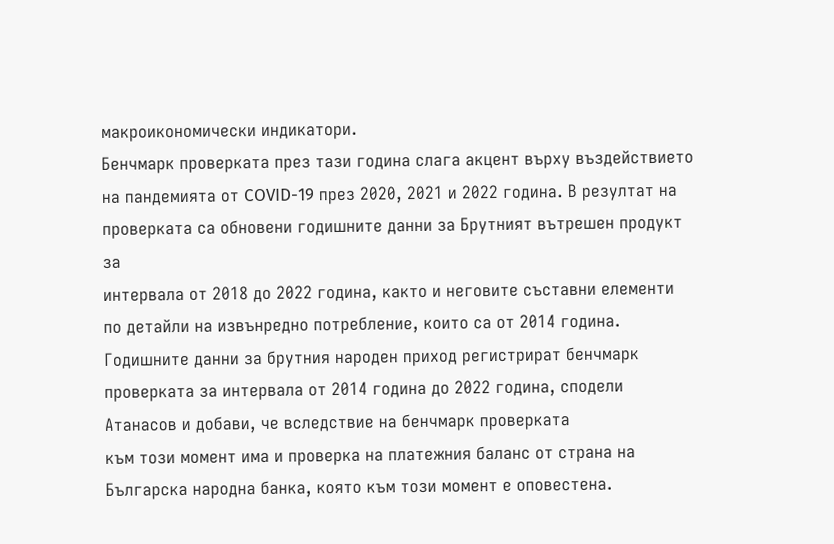макроикономически индикатори.
Бенчмарк проверката през тази година слага акцент върху въздействието на пандемията от COVID-19 през 2020, 2021 и 2022 година. В резултат на проверката са обновени годишните данни за Брутният вътрешен продукт за
интервала от 2018 до 2022 година, както и неговите съставни елементи
по детайли на извънредно потребление, които са от 2014 година. Годишните данни за брутния народен приход регистрират бенчмарк проверката за интервала от 2014 година до 2022 година, сподели Атанасов и добави, че вследствие на бенчмарк проверката
към този момент има и проверка на платежния баланс от страна на Българска народна банка, която към този момент е оповестена.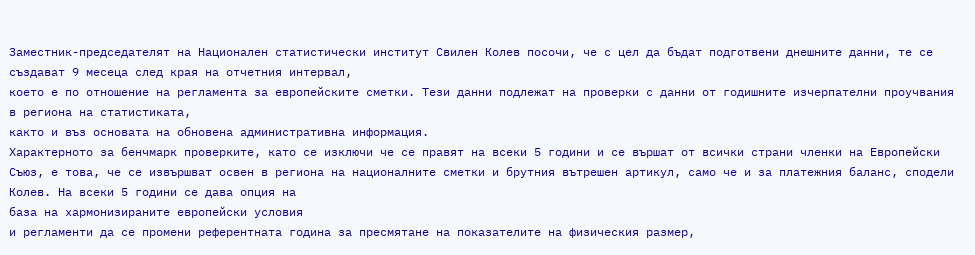Заместник-председателят на Национален статистически институт Свилен Колев посочи, че с цел да бъдат подготвени днешните данни, те се
създават 9 месеца след края на отчетния интервал,
което е по отношение на регламента за европейските сметки. Тези данни подлежат на проверки с данни от годишните изчерпателни проучвания в региона на статистиката,
както и въз основата на обновена административна информация.
Характерното за бенчмарк проверките, като се изключи че се правят на всеки 5 години и се вършат от всички страни членки на Европейски Съюз, е това, че се извършват освен в региона на националните сметки и брутния вътрешен артикул, само че и за платежния баланс, сподели Колев. На всеки 5 години се дава опция на
база на хармонизираните европейски условия
и регламенти да се промени референтната година за пресмятане на показателите на физическия размер,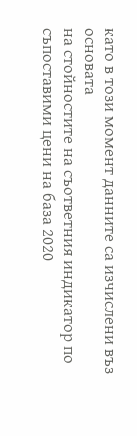като в този момент данните са изчислени въз основата
на стойностите на съответния индикатор по съпоставими цени на база 2020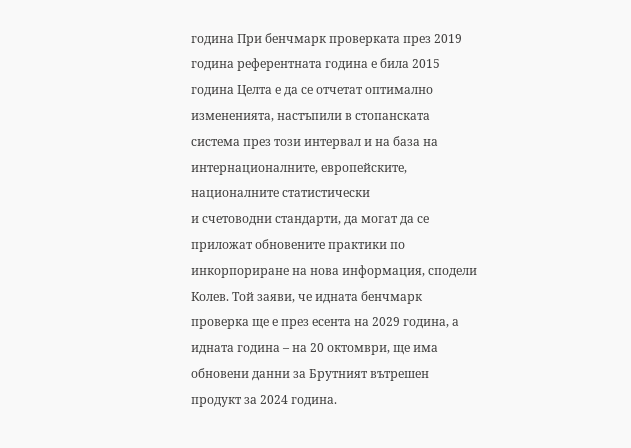година При бенчмарк проверката през 2019 година референтната година е била 2015 година Целта е да се отчетат оптимално измененията, настъпили в стопанската система през този интервал и на база на
интернационалните, европейските, националните статистически
и счетоводни стандарти, да могат да се приложат обновените практики по инкорпориране на нова информация, сподели Колев. Той заяви, че идната бенчмарк проверка ще е през есента на 2029 година, а идната година – на 20 октомври, ще има обновени данни за Брутният вътрешен продукт за 2024 година.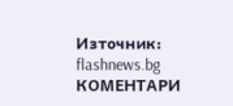Източник: flashnews.bg
КОМЕНТАРИ